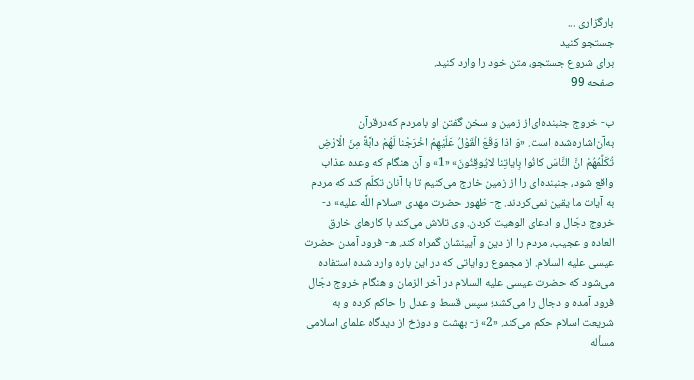بارگزاری ...
جستجو کنید
برای شروع جستجو، متن خود را وارد کنید.
صفحه 99

ب- خروج جنبنده‌اى‌از زمين و سخن گفتن او بامردم كه‌درقرآن به‌آن‌اشاره‌شده است. «وَ اذا وَقَعَ الْقَوْلُ عَلَيْهِمْ اخْرَجْنا لَهُمْ دابَّةً مِنَ الْارْضِ تُكَلِّمُهُمْ انَّ النَّاسَ كانُوا بِاياتِنا لايُوقِنُونَ» «1» و آن هنگام كه وعده عذاب واقع شود، جنبنده‌اى را از زمين خارج مى‌كنيم تا با آنان تكلّم كند كه مردم به آيات ما يقين نمى‌كردند. ج- ظهور حضرت مهدى «سلام اللَّه عليه» د- خروج دجّال و ادعاى الوهيت كردن. وى تلاش مى‌كند با كارهاى خارق العاده و عجيب، مردم را از دين و آيينشان گمراه كند. ه- فرود آمدن حضرت عيسى عليه السلام. از مجموع رواياتى كه در اين باره وارد شده استفاده مى‌شود كه حضرت عيسى عليه السلام در آخر الزمان و هنگام خروج دجّال فرود آمده و دجال را مى‌كشد؛ سپس قسط و عدل را حاكم كرده و به شريعت اسلام حكم مى‌كند. «2» ز- بهشت و دوزخ‌ از ديدگاه علماى اسلامى مسأله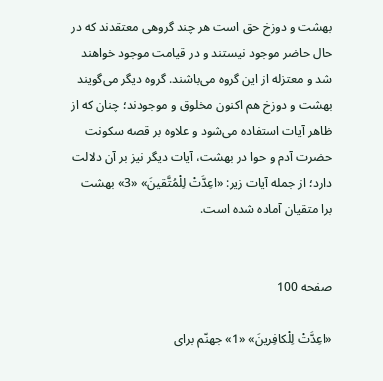بهشت و دوزخ حق است هر چند گروهى معتقدند كه در حال حاضر موجود نيستند و در قيامت موجود خواهند شد و معتزله از اين گروه مى‌باشند. گروه ديگر مى‌گويند بهشت و دوزخ هم اكنون مخلوق و موجودند؛ چنان كه از ظاهر آيات استفاده مى‌شود و علاوه بر قصه سكونت حضرت آدم و حوا در بهشت، آيات ديگر نيز بر آن دلالت دارد؛ از جمله آيات زير: «اعِدَّتْ لِلْمُتَّقينَ» «3» بهشت برا متقيان آماده شده است.


صفحه 100

«اعِدَّتْ لِلْكافِرينَ» «1» جهنّم براى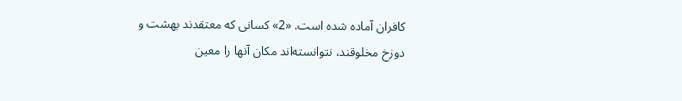كافران آماده شده است. «2» كسانى كه معتقدند بهشت و دوزخ مخلوقند، نتوانسته‌اند مكان آنها را معين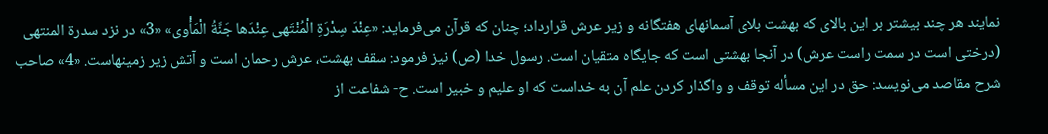نمايند هر چند بيشتر بر اين بالاى كه بهشت بلاى آسمانهاى هفتگانه و زير عرش قرارداد؛ چنان كه قرآن مى‌فرمايد: «عِنْدَ سِدْرَةِ الْمُنْتَهى‌ عِنْدَها جَنَّةُ الْمَأْوى‌» «3» در نزد سدرة المنتهى (درختى است در سمت راست عرش) در آنجا بهشتى است كه جايگاه متقيان است. رسول خدا (ص) نيز فرمود: سقف بهشت، عرش رحمان است و آتش زير زمينهاست. «4» صاحب شرح مقاصد مى‌نويسد: حق در اين مسأله توقف و واگذار كردن علم آن به خداست كه او عليم و خبير است. ح- شفاعت‌ از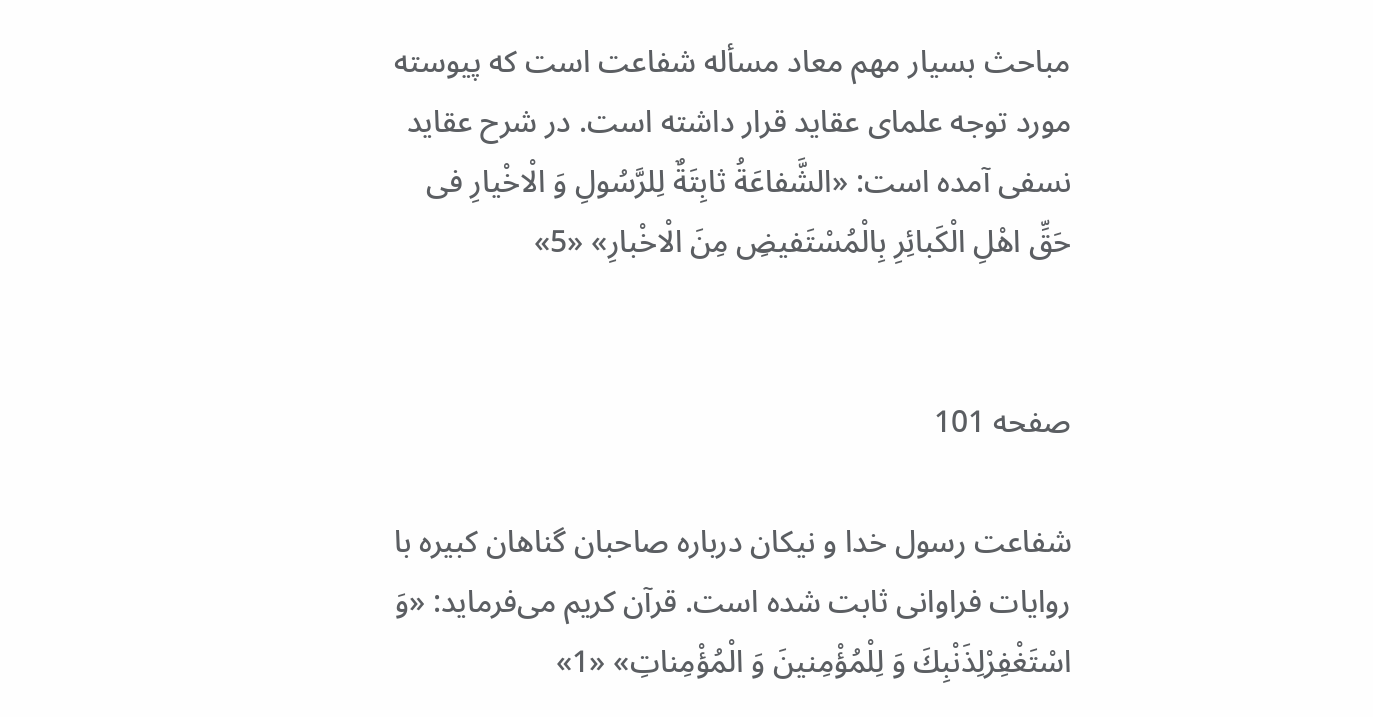مباحث بسيار مهم معاد مسأله شفاعت است كه پيوسته مورد توجه علماى عقايد قرار داشته است. در شرح عقايد نسفى آمده است: «الشَّفاعَةُ ثابِتَةٌ لِلرَّسُولِ وَ الْاخْيارِ فى‌ حَقِّ اهْلِ الْكَبائِرِ بِالْمُسْتَفيضِ مِنَ الْاخْبارِ» «5»


صفحه 101

شفاعت رسول خدا و نيكان درباره صاحبان گناهان كبيره با روايات فراوانى ثابت شده است. قرآن كريم مى‌فرمايد: «وَ اسْتَغْفِرْلِذَنْبِكَ وَ لِلْمُؤْمِنينَ وَ الْمُؤْمِناتِ» «1»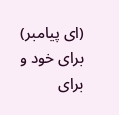(اى پيامبر) براى خود و براى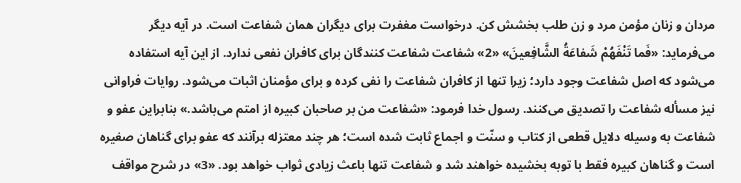مردان و زنان مؤمن مرد و زن طلب بخشش كن. درخواست مغفرت براى ديگران همان شفاعت است. در آيه ديگر مى‌فرمايد: «فَما تَنْفَهُمْ شَفاعَةُ الشَّافِعينَ» «2» شفاعت شفاعت كنندگان براى كافران نفعى ندارد. از اين آيه استفاده مى‌شود كه اصل شفاعت وجود دارد؛ زيرا تنها از كافران شفاعت را نفى كرده و براى مؤمنان اثبات مى‌شود. روايات فراوانى نيز مسأله شفاعت را تصديق مى‌كنند. رسول خدا فرمود: «شفاعت من بر صاحبان كبيره از امتم مى‌باشد.» بنابراين عفو و شفاعت به وسيله دلايل قطعى از كتاب و سنّت و اجماع ثابت شده است؛ هر چند معتزله برآنند كه عفو براى گناهان صغيره است و گناهان كبيره فقط با توبه بخشيده خواهند شد و شفاعت تنها باعث زيادى ثواب خواهد بود. «3» در شرح مواقف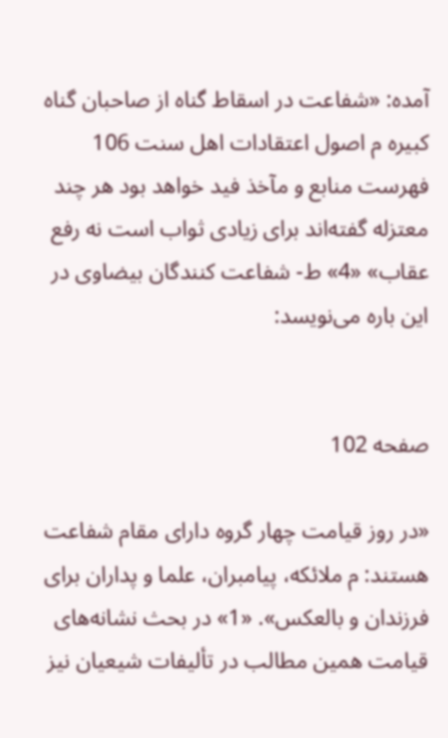آمده: «شفاعت در اسقاط گناه از صاحبان گناه كبيره م اصول اعتقادات اهل سنت 106 فهرست منابع و مآخذ فيد خواهد بود هر چند معتزله گفته‌اند براى زيادى ثواب است نه رفع عقاب» «4» ط- شفاعت كنندگان‌ بيضاوى در اين باره مى‌نويسد:


صفحه 102

«در روز قيامت چهار گروه داراى مقام شفاعت هستند: م ملائكه، پيامبران، علما و پداران براى فرزندان و بالعكس». «1» در بحث نشانه‌هاى قيامت همين مطالب در تأليفات شيعيان نيز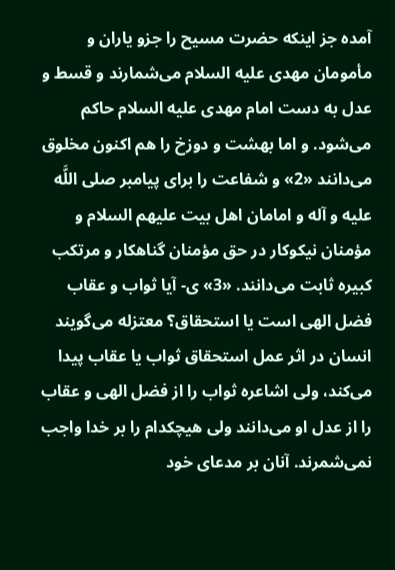آمده جز اينكه حضرت مسيح را جزو ياران و مأمومان مهدى عليه السلام مى‌شمارند و قسط و عدل به دست امام مهدى عليه السلام حاكم مى‌شود. و اما بهشت و دوزخ را هم اكنون مخلوق مى‌دانند «2» و شفاعت را براى پيامبر صلى اللَّه عليه و آله و امامان اهل بيت عليهم السلام و مؤمنان نيكوكار در حق مؤمنان گناهكار و مرتكب كبيره ثابت مى‌دانند. «3» ى- آيا ثواب و عقاب فضل الهى است يا استحقاق؟ معتزله مى‌گويند انسان در اثر عمل استحقاق ثواب يا عقاب پيدا مى‌كند، ولى اشاعره ثواب را از فضل الهى و عقاب را از عدل او مى‌دانند ولى هيچكدام را بر خدا واجب نمى‌شمرند. آنان بر مدعاى خود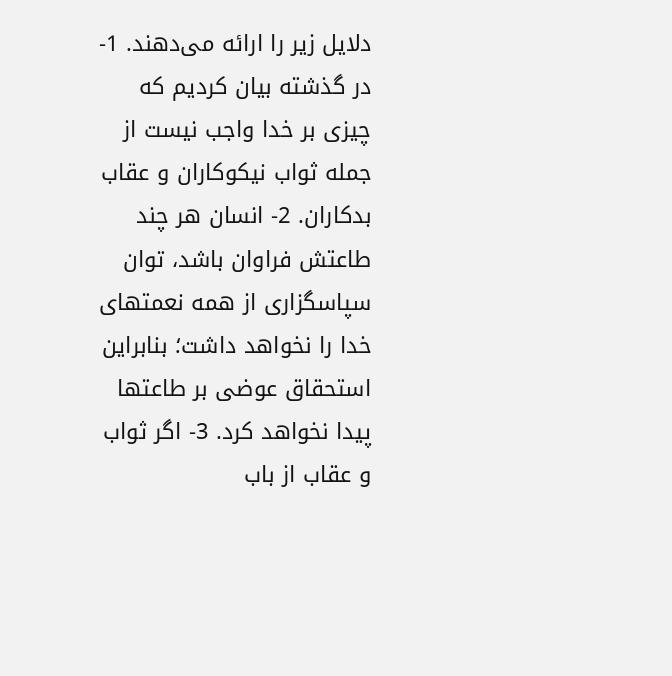دلايل زير را ارائه مى‌دهند. 1- در گذشته بيان كرديم كه چيزى بر خدا واجب نيست از جمله ثواب نيكوكاران و عقاب بدكاران. 2- انسان هر چند طاعتش فراوان باشد، توان سپاسگزارى از همه نعمتهاى خدا را نخواهد داشت؛ بنابراين استحقاق عوضى بر طاعتها پيدا نخواهد كرد. 3- اگر ثواب و عقاب از باب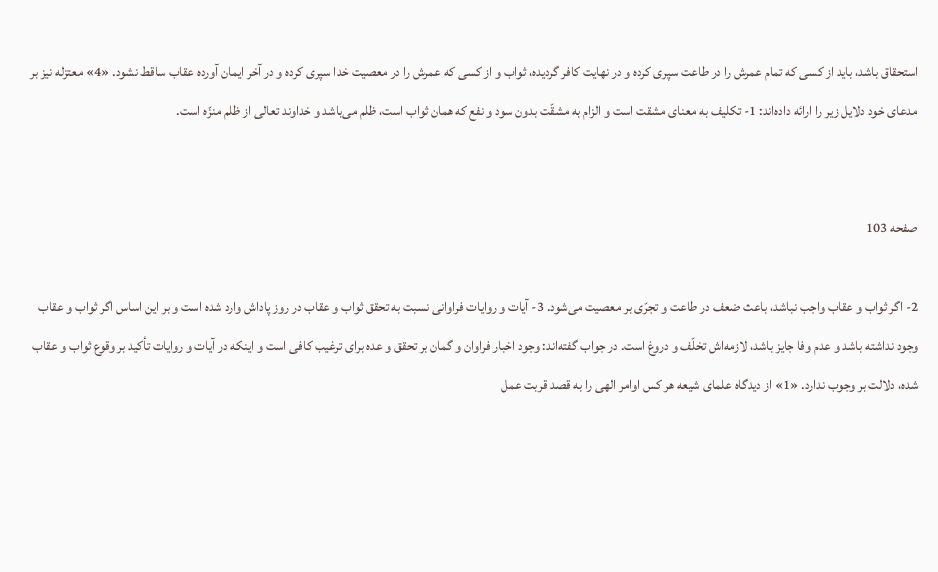استحقاق باشد، بايد از كسى كه تمام عمرش را در طاعت سپرى كرده و در نهايت كافر گرديده، ثواب و از كسى كه عمرش را در معصيت خدا سپرى كرده و در آخر ايمان آورده عقاب ساقط نشود. «4» معتزله نيز بر مدعاى خود دلايل زير را ارائه داده‌اند: 1- تكليف به معناى مشقت است و الزام به مشقّت بدون سود و نفع كه همان ثواب است، ظلم مى‌باشد و خداوند تعالى از ظلم منزّه است.


صفحه 103

2- اگر ثواب و عقاب واجب نباشد، باعث ضعف در طاعت و تجرّى بر معصيت مى‌شود. 3- آيات و روايات فراوانى نسبت به تحقق ثواب و عقاب در روز پاداش وارد شده است و بر اين اساس اگر ثواب و عقاب وجود نداشته باشد و عدم وفا جايز باشد، لازمه‌اش تخلّف و دروغ است. در جواب گفته‌اند: وجود اخبار فراوان و گمان بر تحقق و عده براى ترغيب كافى است و اينكه در آيات و روايات تأكيد بر وقوع ثواب و عقاب شده، دلالت بر وجوب ندارد. «1» از ديدگاه علماى شيعه هر كس اوامر الهى را به قصد قربت عمل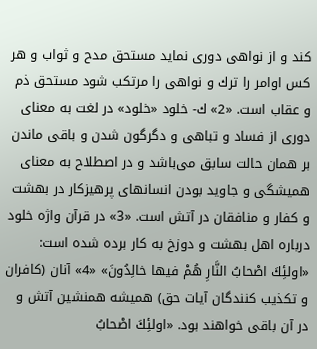كند و از نواهى دورى نمايد مستحق مدح و ثواب و هر كس اوامر را ترك و نواهى را مرتكب شود مستحق ذم و عقاب است. «2» ك- خلود «خلود» در لغت به معناى دورى از فساد و تباهى و دگرگون شدن و باقى ماندن بر همان حالت سابق مى‌باشد و در اصطلاح به معناى هميشگى و جاويد بودن انسانهاى پرهيزكار در بهشت و كفار و منافقان در آتش است. «3» در قرآن واژه خلود درباره اهل بهشت و دوزخ به كار برده شده است: «اولئِكَ اصْحابُ النَّارِ هُمْ فيها خالِدُونَ» «4» آنان (كافران و تكذيب كنندگان آيات حق) هميشه همنشين آتش و در آن باقى خواهند بود. «اولئِكَ اصْحابُ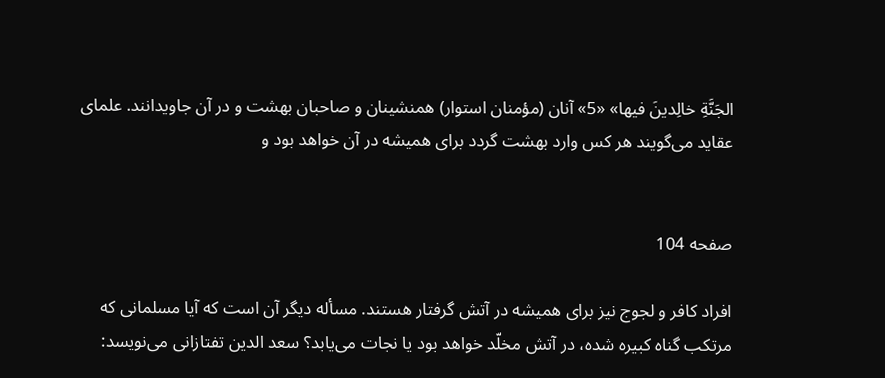الجَنَّةِ خالِدينَ فيها» «5» آنان (مؤمنان استوار) همنشينان و صاحبان بهشت و در آن جاويدانند. علماى عقايد مى‌گويند هر كس وارد بهشت گردد براى هميشه در آن خواهد بود و


صفحه 104

افراد كافر و لجوج نيز براى هميشه در آتش گرفتار هستند. مسأله ديگر آن است كه آيا مسلمانى كه مرتكب گناه كبيره شده، در آتش مخلّد خواهد بود يا نجات مى‌يابد؟ سعد الدين تفتازانى مى‌نويسد: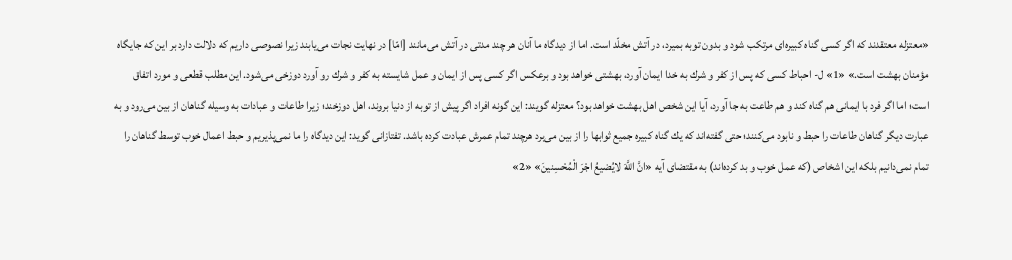«معتزله معتقدند كه اگر كسى گناه كبيره‌اى مرتكب شود و بدون توبه بميرد، در آتش مخلّد است. اما از ديدگاه ما آنان هر چند مدتى در آتش مى‌مانند [امّا] در نهايت نجات مى‌يابند زيرا نصوصى داريم كه دلالت دارد بر اين كه جايگاه مؤمنان بهشت است.» «1» ل- احباط كسى كه پس از كفر و شرك به خدا ايمان آورد، بهشتى خواهد بود و برعكس اگر كسى پس از ايمان و عمل شايسته به كفر و شرك رو آورد دوزخى مى‌شود. اين مطلب قطعى و مورد اتفاق است؛ اما اگر فرد با ايمانى هم گناه كند و هم طاعت به جا آورد، آيا اين شخص اهل بهشت خواهد بود؟ معتزله گويند: اين گونه افراد اگر پيش از توبه از دنيا بروند، اهل دوزخند؛ زيرا طاعات و عبادات به وسيله گناهان از بين مى‌رود و به عبارت ديگر گناهان طاعات را حبط و نابود مى‌كنند؛ حتى گفته‌اند كه يك گناه كبيره جميع ثوابها را از بين مى‌برد هرچند تمام عمرش عبادت كرده باشد. تفتازانى گويد: اين ديدگاه را ما نمى‌پذيريم و حبط اعمال خوب توسط گناهان را تمام نمى‌دانيم بلكه اين اشخاص (كه عمل خوب و بد كرده‌اند) به مقتضاى آيه «انَّ اللَّهَ لايُضيعُ اجْرَ الْمُحْسِنينَ» «2»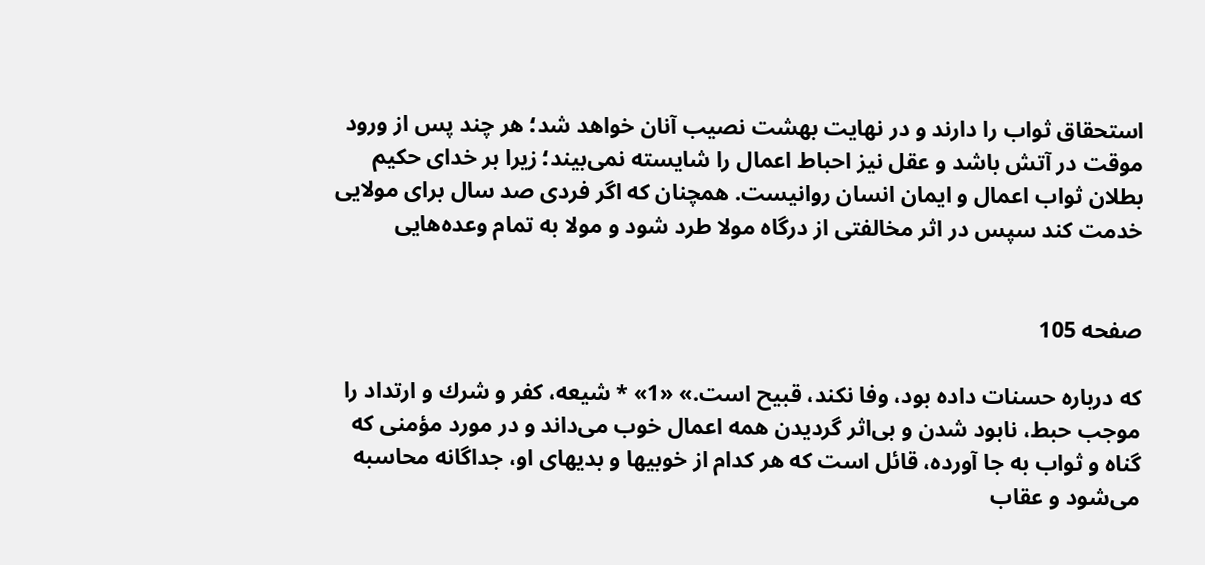استحقاق ثواب را دارند و در نهايت بهشت نصيب آنان خواهد شد؛ هر چند پس از ورود موقت در آتش باشد و عقل نيز احباط اعمال را شايسته نمى‌بيند؛ زيرا بر خداى حكيم بطلان ثواب اعمال و ايمان انسان روانيست. همچنان كه اگر فردى صد سال براى مولايى خدمت كند سپس در اثر مخالفتى از درگاه مولا طرد شود و مولا به تمام وعده‌هايى‌


صفحه 105

كه درباره حسنات داده بود، وفا نكند، قبيح است.» «1» * شيعه، كفر و شرك و ارتداد را موجب حبط، نابود شدن و بى‌اثر گرديدن همه اعمال خوب مى‌داند و در مورد مؤمنى كه گناه و ثواب به جا آورده، قائل است كه هر كدام از خوبيها و بديهاى او، جداگانه محاسبه مى‌شود و عقاب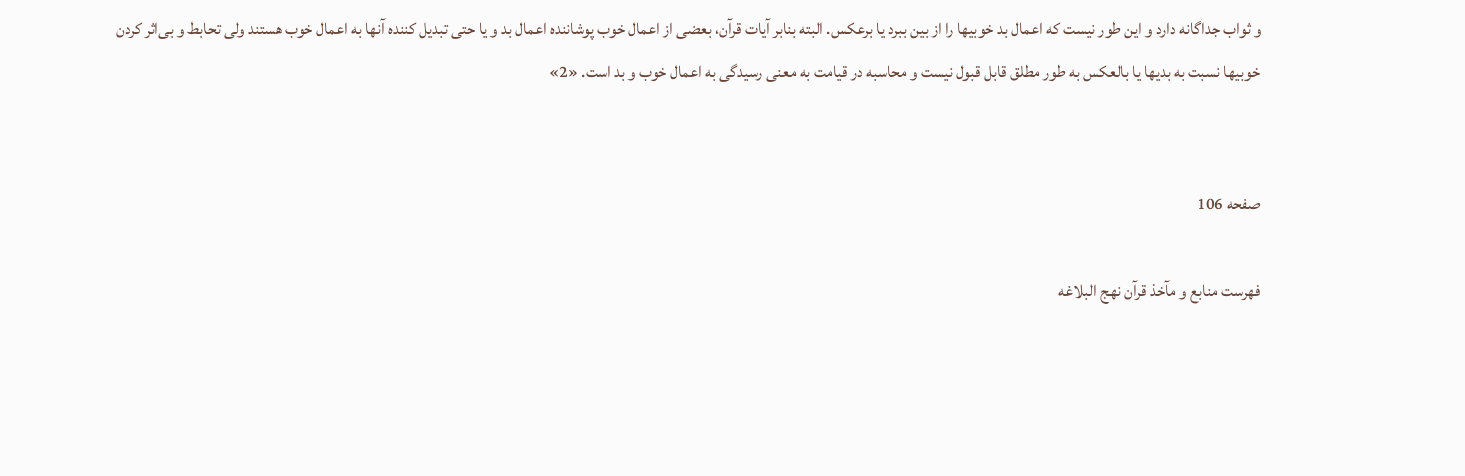و ثواب جداگانه دارد و اين طور نيست كه اعمال بد خوبيها را از بين ببرد يا برعكس. البته بنابر آيات قرآن، بعضى از اعمال خوب پوشاننده اعمال بد و يا حتى تبديل كننده آنها به اعمال خوب هستند ولى تحابط و بى‌اثر كردن خوبيها نسبت به بديها يا بالعكس به طور مطلق قابل قبول نيست و محاسبه در قيامت به معنى رسيدگى به اعمال خوب و بد است. «2»


صفحه 106

فهرست منابع و مآخذ قرآن‌ نهج البلاغه‌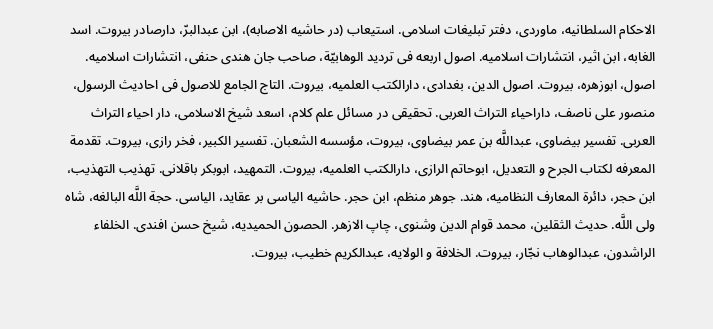الاحكام السلطانيه، ماوردى، دفتر تبليغات اسلامى. استيعاب (در حاشيه الاصابه)، ابن عبدالبرّ، دارصادر بيروت. اسد الغابه، ابن اثير، انتشارات اسلاميه. اصول اربعه فى ترديد الوهابيّة، صاحب جان هندى حنفى، انتشارات اسلاميه. اصول، ابوزهره، بيروت. اصول الدين، بغدادى، دارالكتب العلميه، بيروت. التاج الجامع للاصول فى احاديث الرسول، منصور على ناصف، داراحياء التراث العربى. تحقيقى در مسائل علم كلام، اسعد شيخ الاسلامى، دار احياء التراث العربى. تفسير بيضاوى، عبداللَّه بن عمر بيضاوى، بيروت، مؤسسه الشعبان. تفسير الكبير، فخر رازى، بيروت. تقدمة المعرفه لكتاب الجرح و التعديل، ابوحاتم الرازى، دارالكتب العلميه، بيروت. التمهيد، ابوبكر باقلانى. تهذيب التهذيب، ابن حجر، دائرة المعارف النظاميه، هند. جوهر منظم، ابن حجر. حاشيه الياسى بر عقايد، الياسى. حجة اللَّه البالغه، شاه ولى اللَّه. حديث الثقلين، محمد قوام الدين وشنوى، چاپ الازهر. الحصون الحميديه، شيخ حسن افندى. الخلفاء الراشدون، عبدالوهاب نجّار، بيروت. الخلافة و الولايه، عبدالكريم خطيب، بيروت.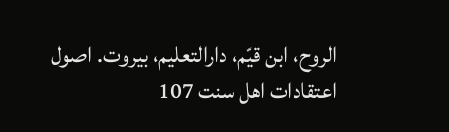الروح، ابن قيّم، دارالتعليم، بيروت. اصول اعتقادات اهل سنت 107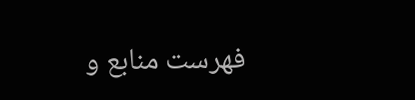فهرست منابع و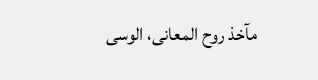مآخذ روح المعانى، الوسى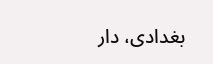بغدادى، دار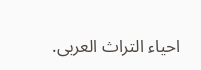احياء التراث العربى.